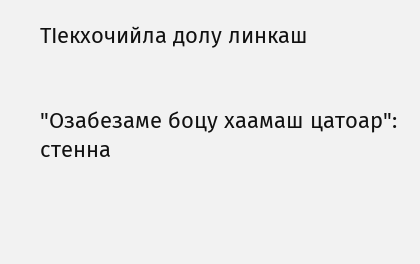ТIекхочийла долу линкаш


"Озабезаме боцу хаамаш цатоар": стенна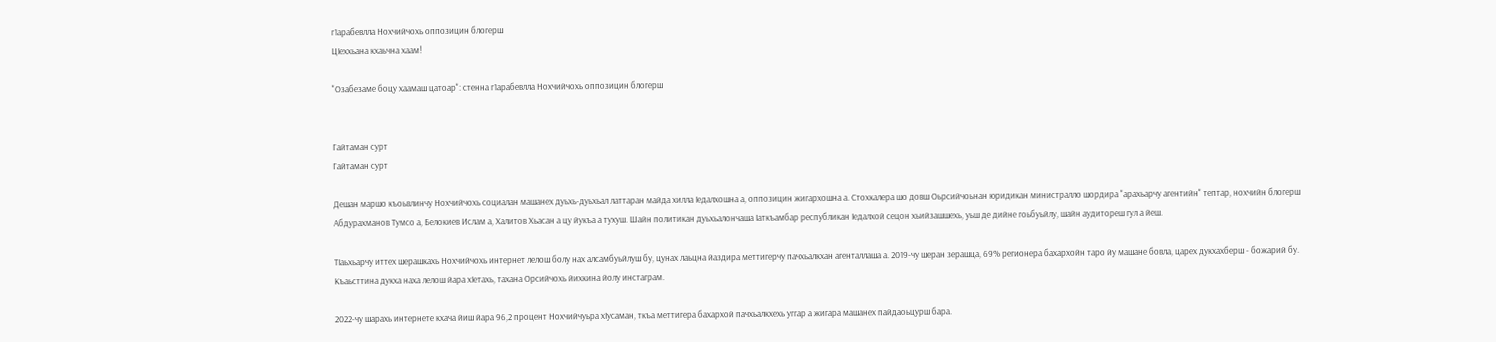г1арабевлла Нохчийчохь оппозицин блогерш
ЦIеххьана кхаьчна хаам!

"Озабезаме боцу хаамаш цатоар": стенна г1арабевлла Нохчийчохь оппозицин блогерш


Гайтаман сурт
Гайтаман сурт

Дешан маршо къоьвлинчу Нохчийчохь социалан машанех дуьхь-дуьхьал латтаран майда хилла Iедалхошна а, оппозицин жигархошна а. Стохкалера шо довш Оьрсийчоьнан юридикан министралло шордира "арахьарчу агентийн" тептар, нохчийн блогерш Абдурахманов Тумсо а, Белокиев Ислам а, Халитов Хьасан а цу йукъа а тухуш. Шайн политикан дуьхьалончаша Iаткъамбар республикан Iедалхой сецон хьийзашшехь, уьш де дийне гоьбуьйлу, шайн аудитореш гул а йеш.

ТIаьхьарчу иттех шерашкахь Нохчийчохь интернет лелош болу нах алсамбуьйлуш бу, цунах лаьцна йаздира меттигерчу пачхьалкхан агенталлаша а. 2019-чу шеран зерашца, 69% регионера бахархойн таро йу машане бовла, царех дукхахберш - божарий бу. Къаьсттина дукха наха лелош йара хIетахь, тахана Орсийчохь йихкина йолу инстаграм.

2022-чу шарахь интернете кхача йиш йара 96,2 процент Нохчийчуьра хIусаман, ткъа меттигера бахархой пачхьалкхехь уггар а жигара машанех пайдаоьцурш бара.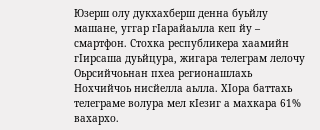Юзерш олу дукхахберш денна буьйлу машане, уггар гIарайаьлла кеп йу – смартфон. Стохка республикера хаамийн гIирсаша дуьйцура, жигара телеграм лелочу Оьрсийчоьнан пхеа регионашлахь Нохчийчоь нисйелла аьлла. ХIора баттахь телеграме волура мел кIезиг а махкара 61% вахархо.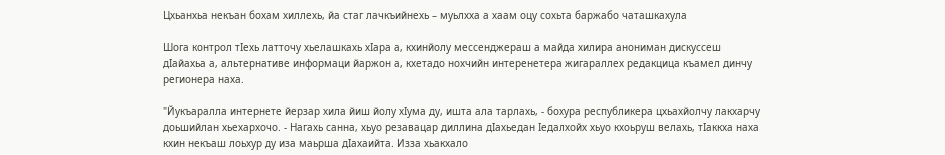Цхьанхьа некъан бохам хиллехь, йа стаг лачкъийнехь – муьлхха а хаам оцу сохьта баржабо чаташкахула

Шога контрол тIехь латточу хьелашкахь хIара а, кхинйолу мессенджераш а майда хилира анониман дискуссеш дIайахьа а, альтернативе информаци йаржон а, кхетадо нохчийн интеренетера жигараллех редакцица къамел динчу регионера наха.

"Йукъаралла интернете йерзар хила йиш йолу хIума ду, ишта ала тарлахь, - бохура республикера цхьахйолчу лакхарчу доьшийлан хьехархочо. - Нагахь санна, хьуо резавацар диллина дIахьедан Iедалхойх хьуо кхоьруш велахь, тӀаккха наха кхин некъаш лоьхур ду иза маьрша дӀахаийта. Изза хьакхало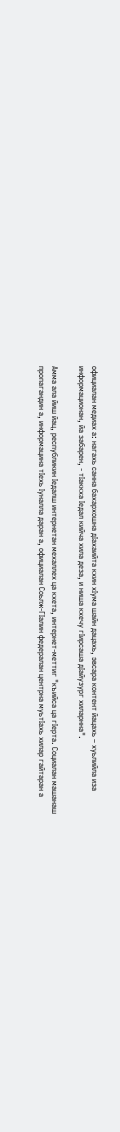официалан медиах а: нагахь санна бахархошна дIахаийта кхин хIума шайн дацахь, эвсара контент йацахь – хуьлийла иза информационан, йа забарен, - тIаккха Ӏедал кийча хила деза, и ниша кхечу гIирсаша дIайузург хиларнна".

Амма ала йиш йац, республикин Ӏедалш интернетан мехаллех ца кхета, интернет-меттиг "къийса ца гIерта. Социалан машанаш пропагандин а, информацина тӀехь Ӏуналла даран а, официалан Соьлж-ГӀалин федералан центрна муьтӀахь хилар гайтаран а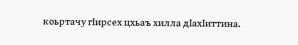коьртачу гӀирсех цхьаъ хилла дӀахӀиттина.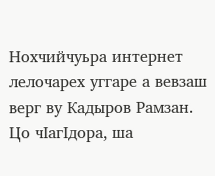Нохчийчуьра интернет лелочарех уггаре а вевзаш верг ву Кадыров Рамзан. Цо чӀагӀдора, ша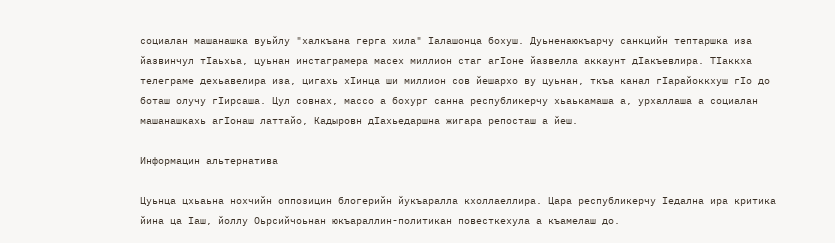социалан машанашка вуьйлу "халкъана герга хила" Iалашонца бохуш. Дуьненаюкъарчу санкцийн тептаршка иза йазвинчул тӀаьхьа, цуьнан инстаграмера масех миллион стаг агIоне йазвелла аккаунт дӀакъевлира. ТIаккха телеграме дехьавелира иза, цигахь хӀинца ши миллион сов йешархо ву цуьнан, ткъа канал гIарайоккхуш гIо до боташ олучу гӀирсаша. Цул совнах, массо а бохург санна республикерчу хьаькамаша а, урхаллаша а социалан машанашкахь агӀонаш латтайо, Кадыровн дӀахьедаршна жигара репосташ а йеш.

Информацин альтернатива

Цуьнца цхьаьна нохчийн оппозицин блогерийн йукъаралла кхоллаеллира. Цара республикерчу Ӏедална ира критика йина ца Ӏаш, йоллу Оьрсийчоьнан юкъараллин-политикан повесткехула а къамелаш до.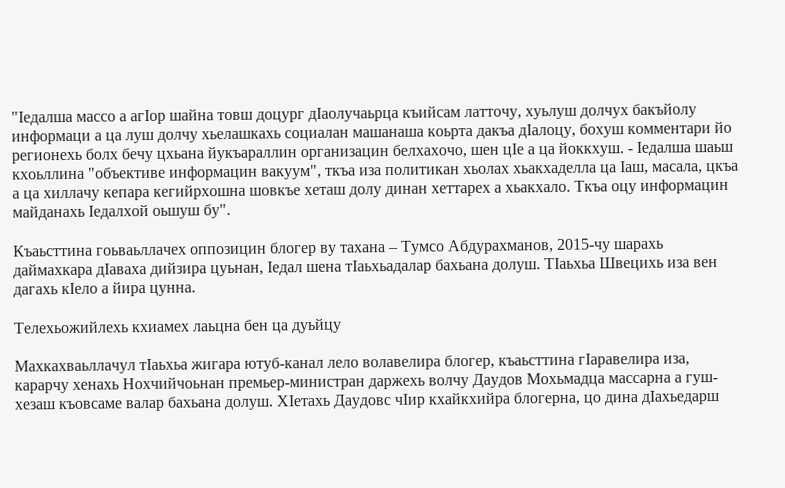"Ӏедалша массо а агӀор шайна товш доцург дIаолучаьрца къийсам латточу, хуьлуш долчух бакъйолу информаци а ца луш долчу хьелашкахь социалан машанаша коьрта дакъа дIалоцу, бохуш комментари йо регионехь болх бечу цхьана йукъараллин организацин белхахочо, шен цӀе а ца йоккхуш. - Ӏедалша шаьш кхоьллина "объективе информацин вакуум", ткъа иза политикан хьолах хьакхаделла ца Iаш, масала, цкъа а ца хиллачу кепара кегийрхошна шовкъе хеташ долу динан хеттарех а хьакхало. Ткъа оцу информацин майданахь Iедалхой оьшуш бу".

Къаьсттина гоьваьллачех оппозицин блогер ву тахана – Тумсо Абдурахманов, 2015-чу шарахь даймахкара дIаваха дийзира цуьнан, Iедал шена тIаьхьадалар бахьана долуш. ТIаьхьа Швецихь иза вен дагахь кIело а йира цунна.

Телехьожийлехь кхиамех лаьцна бен ца дуьйцу

Махкахваьллачул тIаьхьа жигара ютуб-канал лело волавелира блогер, къаьсттина гӀаравелира иза, карарчу хенахь Нохчийчоьнан премьер-министран даржехь волчу Даудов Мохьмадца массарна а гуш-хезаш къовсаме валар бахьана долуш. ХIетахь Даудовс чIир кхайкхийра блогерна, цо дина дӀахьедарш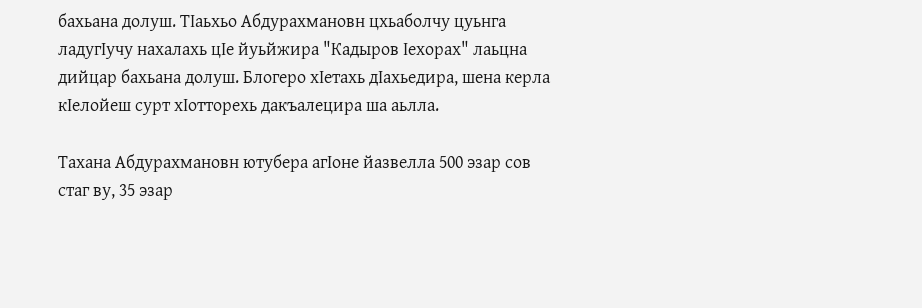бахьана долуш. ТӀаьхьо Абдурахмановн цхьаболчу цуьнга ладугIучу нахалахь цIе йуьйжира "Кадыров Ӏехорах" лаьцна дийцар бахьана долуш. Блогеро хIетахь дIахьедира, шена керла кIелойеш сурт хIотторехь дакъалецира ша аьлла.

Тахана Абдурахмановн ютубера агIоне йазвелла 500 эзар сов стаг ву, 35 эзар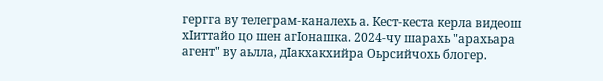гергга ву телеграм-каналехь а. Кест-кеста керла видеош хIиттайо цо шен агIонашка. 2024-чу шарахь "арахьара агент" ву аьлла, дIакхакхийра Оьрсийчохь блогер.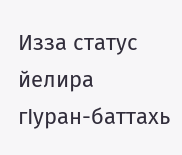Изза статус йелира гIуран-баттахь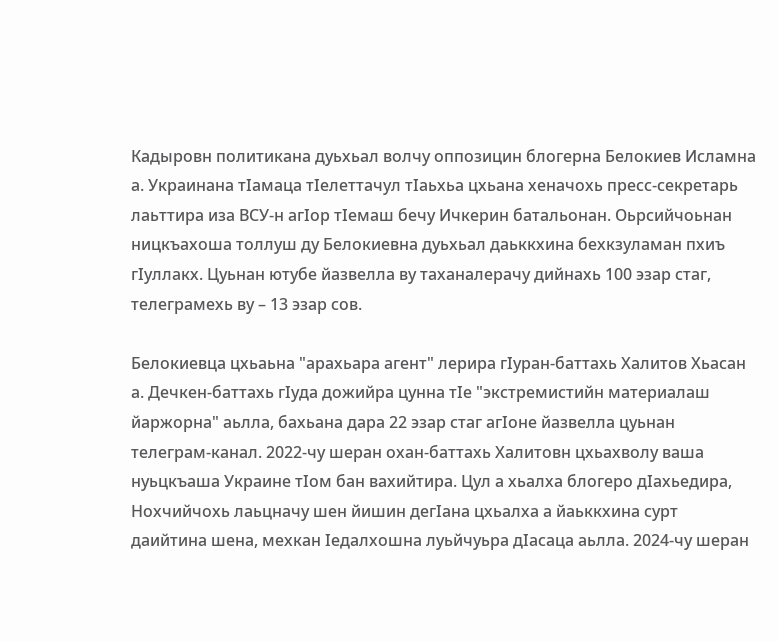Кадыровн политикана дуьхьал волчу оппозицин блогерна Белокиев Исламна а. Украинана тIамаца тIелеттачул тIаьхьа цхьана хеначохь пресс-секретарь лаьттира иза ВСУ-н агIор тIемаш бечу Ичкерин батальонан. Оьрсийчоьнан ницкъахоша толлуш ду Белокиевна дуьхьал даьккхина бехкзуламан пхиъ гIуллакх. Цуьнан ютубе йазвелла ву таханалерачу дийнахь 100 эзар стаг, телеграмехь ву – 13 эзар сов.

Белокиевца цхьаьна "арахьара агент" лерира гIуран-баттахь Халитов Хьасан а. Дечкен-баттахь гIуда дожийра цунна тIе "экстремистийн материалаш йаржорна" аьлла, бахьана дара 22 эзар стаг агIоне йазвелла цуьнан телеграм-канал. 2022-чу шеран охан-баттахь Халитовн цхьахволу ваша нуьцкъаша Украине тIом бан вахийтира. Цул а хьалха блогеро дIахьедира, Нохчийчохь лаьцначу шен йишин дегIана цхьалха а йаьккхина сурт даийтина шена, мехкан Iедалхошна луьйчуьра дIасаца аьлла. 2024-чу шеран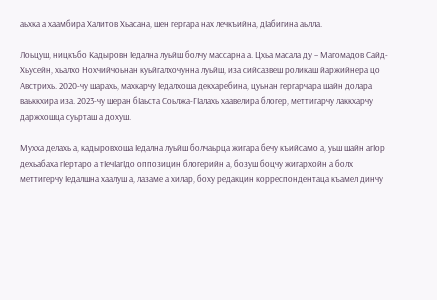аьхка а хаамбира Халитов Хьасана, шен гергара нах лечкъийна, дIабигина аьлла.

Лоьцуш, ницкъбо Кадыровн Iедална луьйш болчу массарна а. Цхьа масала ду – Магомадов Сайд-Хьусейн, хьалхо Нохчийчоьнан куьйгалхочунна луьйш, иза сийсазвеш роликаш йаржийнера цо Австрихь. 2020-чу шарахь, махкарчу Iедалхоша декхаребина, цуьнан гергарчара шайн долара ваьккхира иза. 2023-чу шеран бIаьста Соьлжа-ГIалахь хаавелира блогер, меттигарчу лаккхарчу даржхошца суьрташ а дохуш.

Мухха делахь а, кадыровхоша Iедална луьйш болчаьрца жигара бечу къийсамо а, уьш шайн агIор дехьабаха гIертаро а тӀечӀагӀдо оппозицин блогерийн а, бозуш боцчу жигархойн а болх меттигерчу Ӏедалшна хаалуш а, лазаме а хилар, боху редакцин корреспондентаца къамел динчу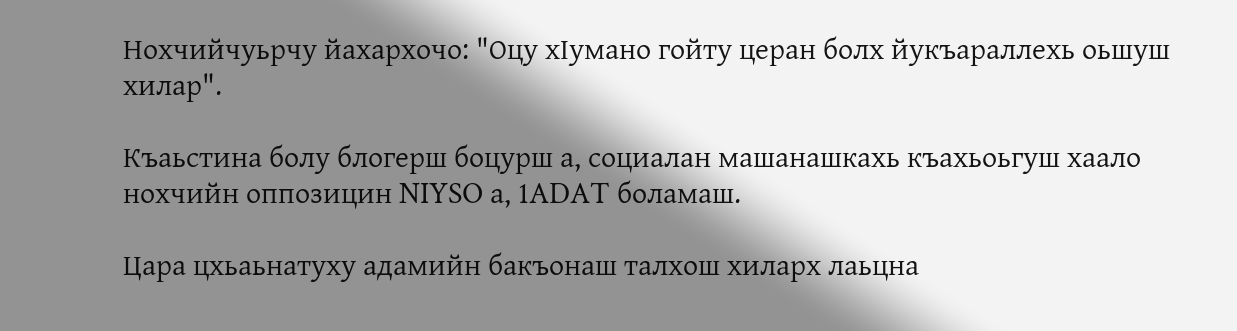Нохчийчуьрчу йахархочо: "Оцу хӀумано гойту церан болх йукъараллехь оьшуш хилар".

Къаьстина болу блогерш боцурш а, социалан машанашкахь къахьоьгуш хаало нохчийн оппозицин NIYSO а, 1ADAT боламаш.

Цара цхьаьнатуху адамийн бакъонаш талхош хиларх лаьцна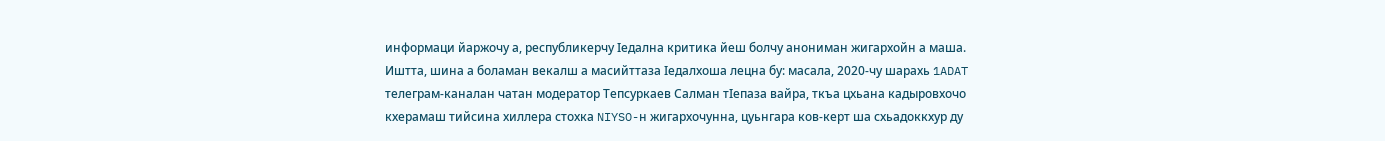информаци йаржочу а, республикерчу Ӏедална критика йеш болчу анониман жигархойн а маша. Иштта, шина а боламан векалш а масийттаза Iедалхоша лецна бу: масала, 2020-чу шарахь 1ADAT телеграм-каналан чатан модератор Тепсуркаев Салман тIепаза вайра, ткъа цхьана кадыровхочо кхерамаш тийсина хиллера стохка NIYSO-н жигархочунна, цуьнгара ков-керт ша схьадоккхур ду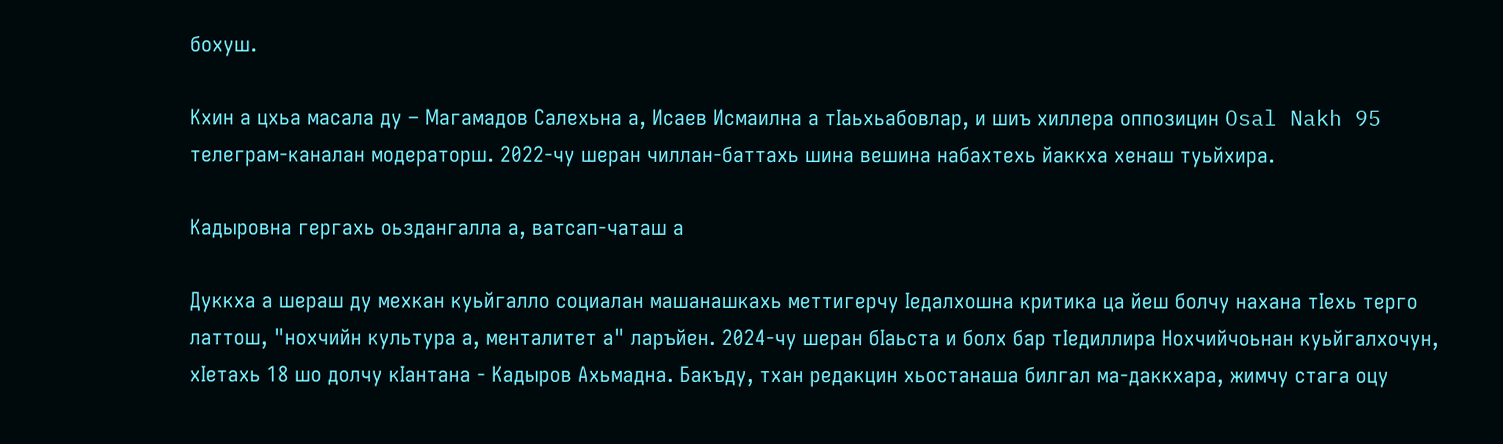бохуш.

Кхин а цхьа масала ду – Магамадов Салехьна а, Исаев Исмаилна а тIаьхьабовлар, и шиъ хиллера оппозицин Osal Nakh 95 телеграм-каналан модераторш. 2022-чу шеран чиллан-баттахь шина вешина набахтехь йаккха хенаш туьйхира.

Кадыровна гергахь оьздангалла а, ватсап-чаташ а

Дуккха а шераш ду мехкан куьйгалло социалан машанашкахь меттигерчу Ӏедалхошна критика ца йеш болчу нахана тӀехь терго латтош, "нохчийн культура а, менталитет а" ларъйен. 2024-чу шеран бIаьста и болх бар тӀедиллира Нохчийчоьнан куьйгалхочун, хӀетахь 18 шо долчу кӀантана - Кадыров Ахьмадна. Бакъду, тхан редакцин хьостанаша билгал ма-даккхара, жимчу стага оцу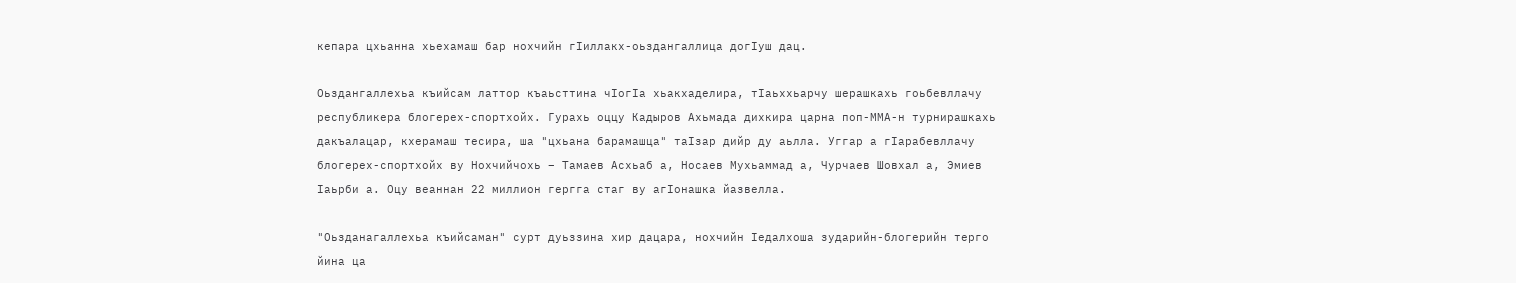кепара цхьанна хьехамаш бар нохчийн гIиллакх-оьздангаллица догIуш дац.

Оьздангаллехьа къийсам латтор къаьсттина чIогIа хьакхаделира, тIаьххьарчу шерашкахь гоьбевллачу республикера блогерех-спортхойх. Гурахь оццу Кадыров Ахьмада дихкира царна поп-ММА-н турнирашкахь дакъалацар, кхерамаш тесира, ша "цхьана барамашца" таIзар дийр ду аьлла. Уггар а гIарабевллачу блогерех-спортхойх ву Нохчийчохь – Тамаев Асхьаб а, Носаев Мухьаммад а, Чурчаев Шовхал а, Эмиев Iаьрби а. Оцу веаннан 22 миллион гергга стаг ву агIонашка йазвелла.

"Оьзданагаллехьа къийсаман" сурт дуьззина хир дацара, нохчийн Iедалхоша зударийн-блогерийн терго йина ца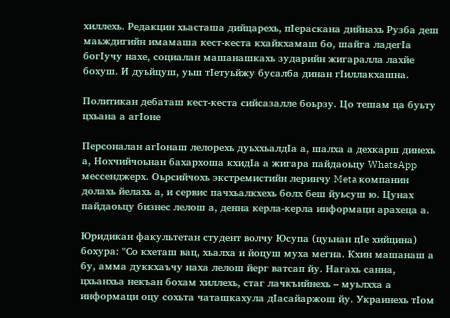хиллехь. Редакцин хьасташа дийцарехь, пIераскана дийнахь Рузба деш маьждигийн имамаша кест-кеста кхайкхамаш бо, шайга ладегIа богIучу нахе, социалан машанашкахь зударийн жигаралла лахйе бохуш. И дуьйцуш, уьш тIетуьйжу бусалба динан гIиллакхашна.

Политикан дебаташ кест-кеста сийсазалле боьрзу. Цо тешам ца буьту цхьана а агIоне

Персоналан агӀонаш лелорехь дуьххьалдIа а, шалха а дехкарш динехь а, Нохчийчоьнан бахархоша кхидӀа а жигара пайдаоьцу WhatsApp мессенджерх. Оьрсийчохь экстремистийн леринчу Meta компанин долахь йелахь а, и сервис пачхьалкхехь болх беш йуьсуш ю. Цунах пайдаоьцу бизнес лелош а, денна керла-керла информаци арахеца а.

Юридикан факультетан студент волчу Юсупа (цуьнан цIе хийцина) бохура: "Со кхеташ вац, хьалха и йоцуш муха мегна. Кхин машанаш а бу, амма дуккхаъчу наха лелош йерг ватсап йу. Нагахь санна, цхьанхьа некъан бохам хиллехь, стаг лачкъийнехь – муьлхха а информаци оцу сохьта чаташкахула дIасайаржош йу. Украинехь тIом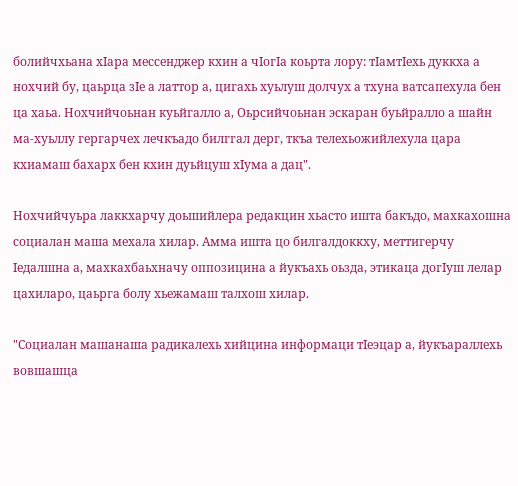болийчхьана хIара мессенджер кхин а чIогIа коьрта лору: тIамтIехь дуккха а нохчий бу, цаьрца зIе а латтор а, цигахь хуьлуш долчух а тхуна ватсапехула бен ца хаьа. Нохчийчоьнан куьйгалло а, Оьрсийчоьнан эскаран буьйралло а шайн ма-хуьллу гергарчех лечкъадо билггал дерг, ткъа телехьожийлехула цара кхиамаш бахарх бен кхин дуьйцуш хIума а дац".

Нохчийчуьра лаккхарчу доьшийлера редакцин хьасто ишта бакъдо, махкахошна социалан маша мехала хилар. Амма ишта цо билгалдоккху, меттигерчу Ӏедалшна а, махкахбаьхначу оппозицина а йукъахь оьзда, этикаца догIуш лелар цахиларо, цаьрга болу хьежамаш талхош хилар.

"Социалан машанаша радикалехь хийцина информаци тIеэцар а, йукъараллехь вовшашца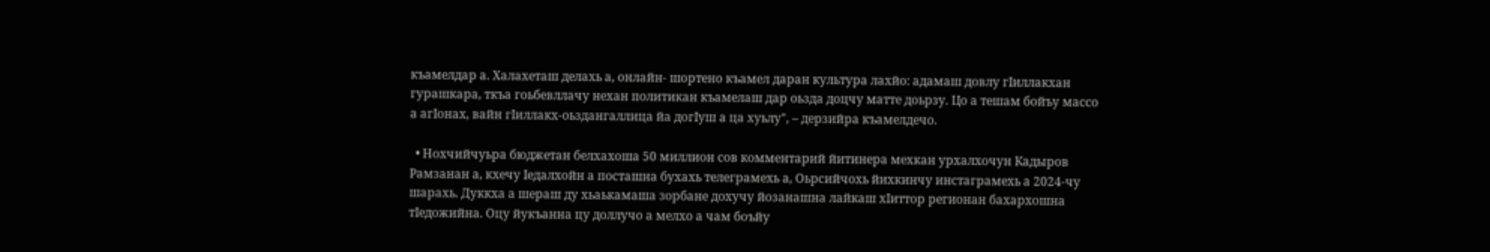къамелдар а. Халахеташ делахь а, онлайн- шортено къамел даран культура лахйо: адамаш довлу гIиллакхан гурашкара, ткъа гоьбевллачу нехан политикан къамелаш дар оьзда доцчу матте доьрзу. Цо а тешам бойъу массо а агIонах, вайн гIиллакх-оьздангаллица йа догIуш а ца хуьлу", – дерзийра къамелдечо.

  • Нохчийчуьра бюджетан белхахоша 50 миллион сов комментарий йитинера мехкан урхалхочун Кадыров Рамзанан а, кхечу Iедалхойн а посташна бухахь телеграмехь а, Оьрсийчохь йихкинчу инстаграмехь а 2024-чу шарахь. Дуккха а шераш ду хьаькамаша зорбане дохучу йозанашна лайкаш хIиттор регионан бахархошна тIедожийна. Оцу йукъанна цу доллучо а мелхо а чам боъйу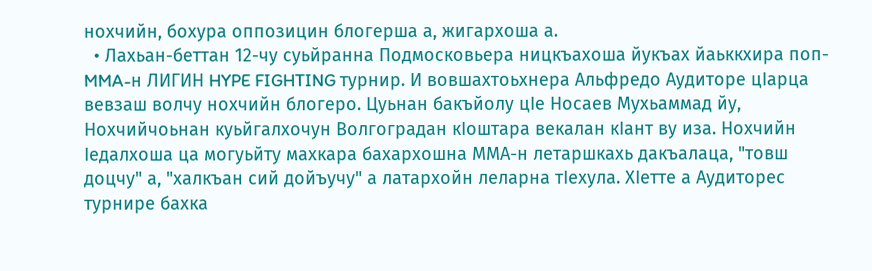нохчийн, бохура оппозицин блогерша а, жигархоша а.
  • Лахьан-беттан 12-чу суьйранна Подмосковьера ницкъахоша йукъах йаьккхира поп-MMA-н ЛИГИН HYPE FIGHTING турнир. И вовшахтоьхнера Альфредо Аудиторе цIарца вевзаш волчу нохчийн блогеро. Цуьнан бакъйолу цIе Носаев Мухьаммад йу, Нохчийчоьнан куьйгалхочун Волгоградан кIоштара векалан кIант ву иза. Нохчийн Iедалхоша ца могуьйту махкара бахархошна ММА-н летаршкахь дакъалаца, "товш доцчу" а, "халкъан сий дойъучу" а латархойн леларна тIехула. ХIетте а Аудиторес турнире бахка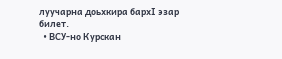луучарна доьхкира бархI эзар билет.
  • ВСУ-но Курскан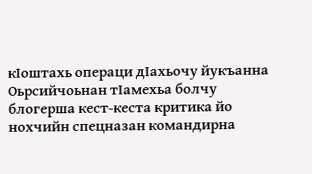кIоштахь операци дIахьочу йукъанна Оьрсийчоьнан тIамехьа болчу блогерша кест-кеста критика йо нохчийн спецназан командирна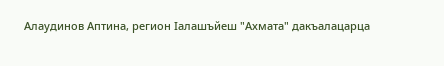Алаудинов Аптина, регион Iалашъйеш "Ахмата" дакъалацарца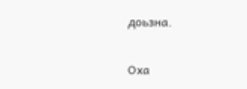доьзна.

Оха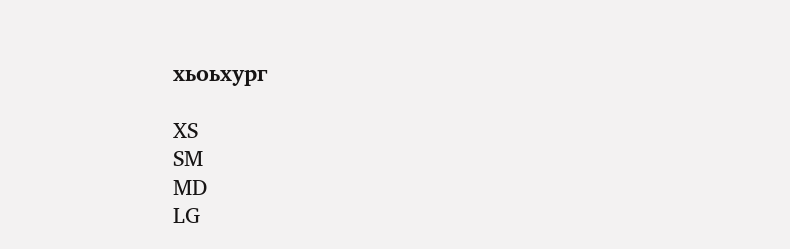хьоьхург

XS
SM
MD
LG